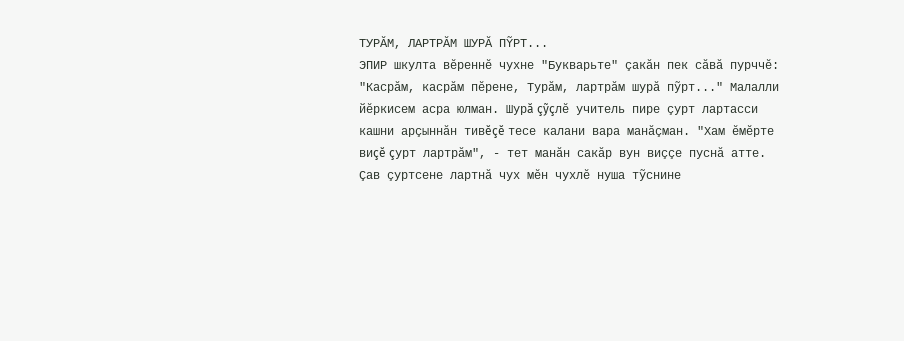ТУРĂМ, ЛАРТРĂМ ШУРĂ ПỸРТ...
ЭПИР шкулта вĕреннĕ чухне "Букварьте" çакăн пек сăвă пурччĕ: "Касрăм, касрăм пĕрене, Турăм, лартрăм шурă пỹрт..." Малалли йĕркисем асра юлман. Шурă çỹçлĕ учитель пире çурт лартасси кашни арçыннăн тивĕçĕ тесе калани вара манăçман. "Хам ĕмĕрте виçĕ çурт лартрăм", - тет манăн сакăр вун виççе пуснă атте. Çав çуртсене лартнă чух мĕн чухлĕ нуша тỹснине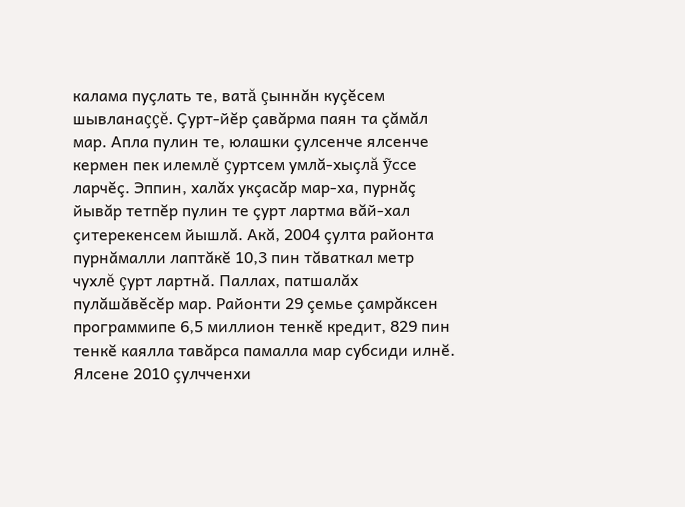калама пуçлать те, ватă çыннăн куçĕсем шывланаççĕ. Çурт-йĕр çавăрма паян та çăмăл мар. Апла пулин те, юлашки çулсенче ялсенче кермен пек илемлĕ çуртсем умлă-хыçлă ỹссе ларчĕç. Эппин, халăх укçасăр мар-ха, пурнăç йывăр тетпĕр пулин те çурт лартма вăй-хал çитерекенсем йышлă. Акă, 2004 çулта районта пурнăмалли лаптăкĕ 10,3 пин тăваткал метр чухлĕ çурт лартнă. Паллах, патшалăх пулăшăвĕсĕр мар. Районти 29 çемье çамрăксен программипе 6,5 миллион тенкĕ кредит, 829 пин тенкĕ каялла тавăрса памалла мар субсиди илнĕ. Ялсене 2010 çулчченхи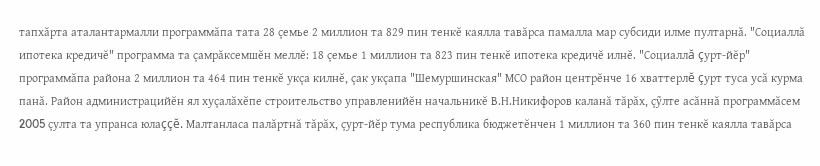тапхăрта аталантармалли программăпа тата 28 çемье 2 миллион та 829 пин тенкĕ каялла тавăрса памалла мар субсиди илме пултарнă. "Социаллă ипотека кредичĕ" программа та çамрăксемшĕн меллĕ: 18 çемье 1 миллион та 823 пин тенкĕ ипотека кредичĕ илнĕ. "Социаллă çурт-йĕр" программăпа района 2 миллион та 464 пин тенкĕ укçа килнĕ, çак укçапа "Шемуршинская" МСО район центрĕнче 16 хваттерлĕ çурт туса усă курма панă. Район администрацийĕн ял хуçалăхĕпе строительство управленийĕн начальникĕ В.Н.Никифоров каланă тăрăх, çỹлте асăннă программăсем 2005 çулта та упранса юлаççĕ. Малтанласа палăртнă тăрăх, çурт-йĕр тума республика бюджетĕнчен 1 миллион та 360 пин тенкĕ каялла тавăрса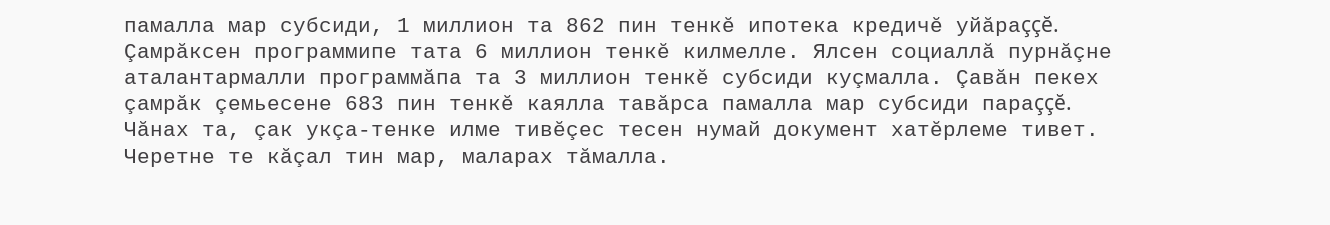памалла мар субсиди, 1 миллион та 862 пин тенкĕ ипотека кредичĕ уйăраççĕ. Çамрăксен программипе тата 6 миллион тенкĕ килмелле. Ялсен социаллă пурнăçне аталантармалли программăпа та 3 миллион тенкĕ субсиди куçмалла. Çавăн пекех çамрăк çемьесене 683 пин тенкĕ каялла тавăрса памалла мар субсиди параççĕ. Чăнах та, çак укçа-тенке илме тивĕçес тесен нумай документ хатĕрлеме тивет. Черетне те кăçал тин мар, маларах тăмалла.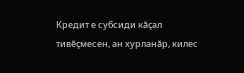Кредит е субсиди кăçал тивĕçмесен, ан хурланăр, килес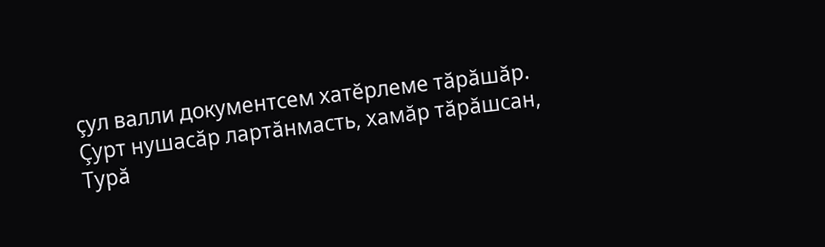çул валли документсем хатĕрлеме тăрăшăр. Çурт нушасăр лартăнмасть, хамăр тăрăшсан, Турă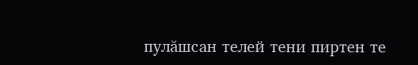пулăшсан телей тени пиртен те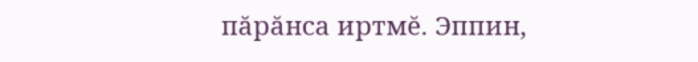пăрăнса иртмĕ. Эппин,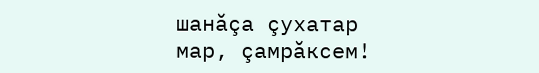шанăçа çухатар мар, çамрăксем!